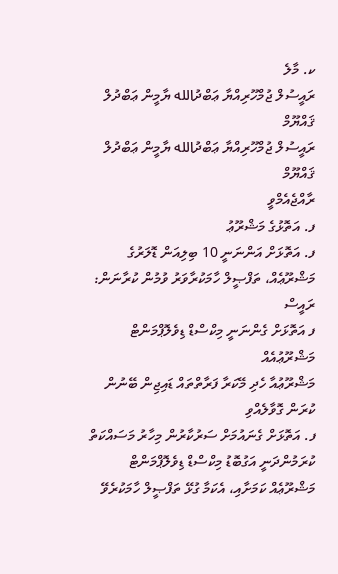ކ. މާލެ
ރައީސުލް ޖުމްހޫރިއްޔާ ޢަބްދުالله ޔާމީން ޢަބްދުލް ޤައްޔޫމް
ރައީސުލް ޖުމްހޫރިއްޔާ ޢަބްދުالله ޔާމީން ޢަބްދުލް ޤައްޔޫމް
ރާއްޖެއެމްވީ
ފ. އަތޮޅުގެ މަޝްރޫޢު
ފ. އަތޮޅަށް އަންނަނީ 10 ބިލިއަން ޑޮލަރުގެ މަޝްރޫޢެއް، ތަފްޞީލް ހާމަކުރާވަރު ވުމުން ކުރާނަން: ރައީސް
ފ އަތޮޅަށް ގެންނަނީ މިކްސްޑް ޑިވެލޮޕްމަންޓް މަޝްރޫޢުއެއް
މަޝްރޫޢުއާ ހެދި މޭކަރާ ފަރާތްތައް ޑައިޖިން ބޭނުން ކުރަން ގޮވާލެއްވި
ފ. އަތޮޅަށް ގެނައުމަށް ސަރުކާރުން މިހާރު މަސައްކަތް ކުރަމުންދަނީ އަގުބޮޑު މިކްސްޑް ޑިވެލޮޕްމަންޓް މަޝްރޫޢެއް ކަމަށާއި، އެކަމާ ގުޅޭ ތަފްޞީލް ހާމަކުރެވޭ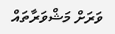ވަރަށް މަޝްވަރާތައް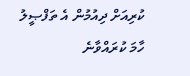ކުރިއަށް ދިއުމުން އެ ތަފްޞީލު ހާމަ ކުރައްވާނެ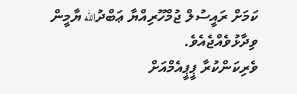ކަމަށް ރައީސުލް ޖުމްހޫރިއްޔާ ޢަބްދުالله ޔާމީން ވިދާޅުވެއްޖެއެވެ.
ވެރިކަންކުރާ ޕީޕީއެމްއަށް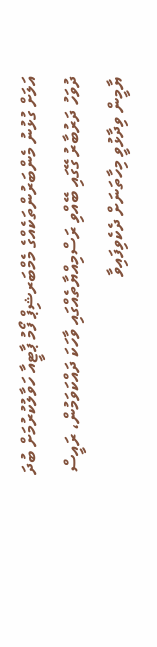އަލަށް ގުޅުނު މެންބަރުންތަކެއްގެ މެމްބަރޝިޕް ފޯމު ޕާޓީއާ ހަވާލުކުރުމަށް ބުދަ ދުވަހު ދަރުބާރު ގޭގައި ބޭއްވި ރަސްމިއްޔާތެއްގައި ވާހަކަ ދައްކަވަމުން، ރައީސް ޔާމީން ވިދާޅުވީ މިހާތަނަށް ދެކެވިފައިވާ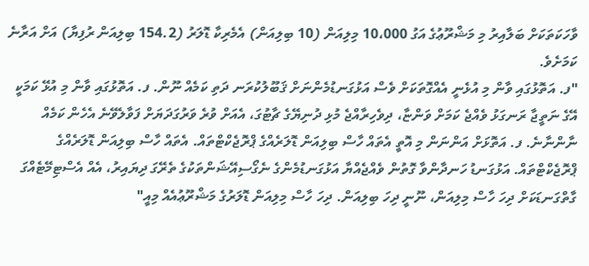ވާހަކަތަކަށް ބަލާއިރު މި މަޝްރޫޢުގެ އަގު 10،000 މިލިއަން (10 ބިލިއަން) އެމެރިކާ ޑޮލަރު (154.2 ބިލިއަން ރުފިޔާ) އަށް އަރާނެ ކަމަށެވެ.
"ފ. އަތޮޅުގައި ވާން މި އުޅެނީ އެއްގޮތަކަށް ވެސް އަޅުގަނޑުމެންނަށް ޤަބޫލުކުރަނ ދަތި ކަމެއް ނޫން. ފ. އަތޮޅުގައި ވާން މި އުޅޭ ކަމަކީ އޭގެ ނަތީޖާ ރަނގަޅު ވެއްޖެ ކަމަށް ވަންޏާ، ދިވެހިރާއްޖެ މުޅި ދުނިޔޭގެ ޗާޓުގަ، އެއަށް ވުރެ ވަރުގަދަޔަށް ފަވާލެވޭނެ އެހެން ކަމެއް ނާންނާނެ. ފ. އަތޮޅަށް އަންނަން މި އޮތީ އެތައް ހާސް ބިލިއަން ޑޮލަރެއްގެ ޕްރޮޖެކްޓްތައް. އެތައް ހާސް ބިލިއަން ޑޮލަރެއްގެ ޕްރޮޖެކްޓްތައް. އަޅުގަނޑު ހަނދާންވާ ގޮތުން ވެއްޖެއްޔާ އަޅުގަނޑުމެންގެ ނެގޯސިއޭޝަންތަކުގެ ތެރޭގަ ދިޔައިރު، އެއް އެސްޓިމޭޓެއްގަ ގާތްގަނޑަކަށް ދިހަ ހާސް މިލިއަން، ނޫނީ ދިހަ ބިލިއަން. ދިހަ ހާސް މިލިއަން ޑޮލަރުގެ މަޝްރޫޢުއެއް މިއީ"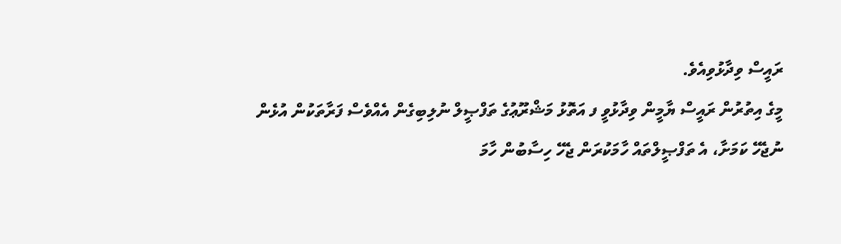ރައީސް ވިދާޅުވިއެވެ.
މީގެ އިތުރުން ރައީސް ޔާމީން ވިދާޅުވީ ފ އަތޮޅު މަޝްރޫޢުގެ ތަފްޞީލް ނުލިބިގެން އެއްވެސް ފަރާތަކުން އުޅެން ނުޖެހޭ ކަމަށާ، އެ ތަފްޞީލްތައް ހާމަކުރަން ޖެހޭ ހިސާބުން ހާމަ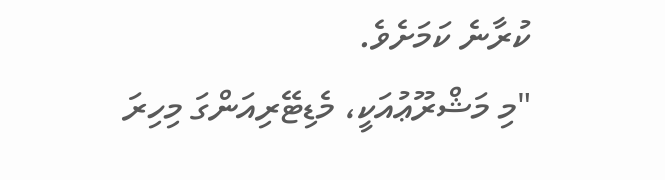ކުރާނެ ކަމަށެވެ.
"މި މަޝްރޫޢުއަކީ، މެޑިޓޭރިއަންގަ މިހިރަ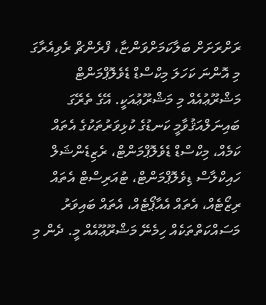ރަށްރަށަށް ބަލާކަމަށްވަންޏާ، ފްރެންޗް ރެވިއެރާގަ މި އޮންނަ ކަހަލަ މިކްސްޑް ޑެވެލޮޕްމަންޓް މަޝްރޫޢުއެއް މި މަޝްރޫޢުއަކީ. އޭގެ ތެރޭގަ ބައިނަލްއަޤުވާމީ ކަނޑުގެ ކުޅިވަރުތަކުގެ އެތައް ކަމެއް، މިކްސްޑް ޑެވެލޮޕްމަންޓް، ރެޒިޑެންޝަލް ހައިކްލާސް ޑިވެލޮޕްމަންޓް، ޓުއަރިސްޓް އެތައް ރިޒޯޓެއް، އެތައް އެއާޕޯޓެއް، އެތައް ބައިވަރު މަސައްކަތްތަކެއް ހިމެނޭ މަޝްރޫޢޫއެއް މީ. ދެން މި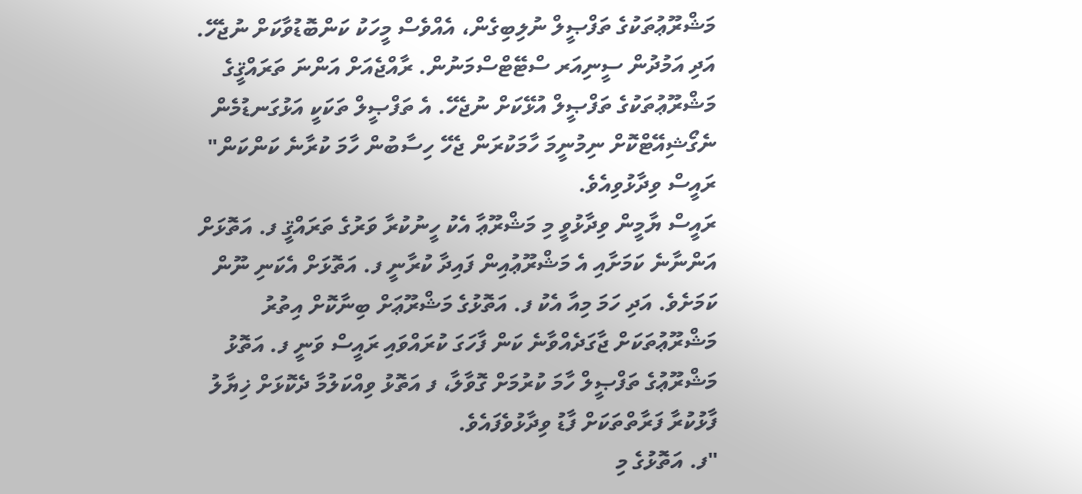މަޝްރޫޢުތަކުގެ ތަފްޞީލް ނުލިބިގެން، އެއްވެސް މީހަކު ކަންބޮޑުވާކަށް ނުޖެހޭ. އަދި އަމުދުން ސީނިއަރ ސްޓޭޓްސްމަނުން. ރާއްޖެއަށް އަންނަ ތަރައްޤީގެ މަޝްރޫޢުތަކުގެ ތަފްޞީލް އުޅޭކަށް ނުޖެހޭ. އެ ތަފްޞީލް ތަކަކީ އަޅުގަނޑުމެން ނެގޯޝިއޭޓްކޮށް ނިމުނީމަ ހާމަކުރަން ޖެހޭ ހިސާބުން ހާމަ ކުރާނެ ކަންކަން" ރައީސް ވިދާޅުވިއެވެ.
ރައީސް ޔާމީން ވިދާޅުވީ މި މަޝްރޫޢާ އެކު ހީނުކުރާ ވަރުގެ ތަރައްޤީ ފ. އަތޮޅަށް އަންނާނެ ކަމަށާއި އެ މަޝްރޫޢުއިން ފައިދާ ކުރާނީ ފ. އަތޮޅަށް އެކަނި ނޫން ކަމަށެވެ. އަދި ހަމަ މިއާ އެކު ފ. އަތޮޅުގެ މަޝްރޫޢަށް ބިނާކޮށް އިތުރު މަޝްރޫޢުތަކަށް ޖާގަދެއްވާނެ ކަން ފާހަގަ ކުރައްވައި ރައީސް ވަނީ ފ. އަތޮޅު މަޝްރޫޢުގެ ތަފްޞީލް ހާމަ ކުރުމަށް ގޮވާލާ، ފ އަތޮޅު ވިއްކަލުމާ ދެކޮޅަށް ޚިޔާލު ފާޅުކުރާ ފަރާތްތަކަށް ފާޑު ވިދާޅުވެފައެވެ.
"ފ. އަތޮޅުގެ މި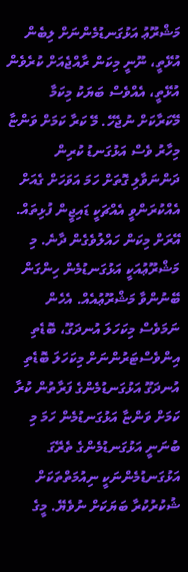މަޝްރޫޢު އަޅުގަނޑުމެންނަށް ލިބެން އުޅޭތީ، ނޫނީ މިކަން ރާއްޖެއަށް ކުރެވެން އުޅޭތީ، އެއްވެސް ބަޔަކު މިކަމާ މޭކަރާކަށް ނުޖެހޭ. މޭ ކަރާ ކަމަށް ވަންޏާ މިހާރު ވެސް އަޅުގަނޑު ކުރިން ދަންނަވާލި ގޮތަށް ހަމަ އަވަހަށް ގެއަށް އެއްކުރަންވީ އެއްޗަކީ ޑައިޖީން ފުޅިތައް. އޭރަށް މިކަން ހައްލުވެގެން ދާނެ. މި މަޝްރޫޢުއަކީ އަޅުގަނޑުމެން ހިންގަން ބޭނުންވާ މަޝްރޫޢުއެއް. އެހެން ނަމަވެސް މިކަހަލަ އުނދަގޫ، ބޮޑެތި އިންވެސްޓަރުންނަށް މިކަހަލަ ބޮޑެތި އުނދަގޫ އަޅުގަނޑުމެންގެ ފަރާތުން ކުރާ ކަމަށް ވަންޏާ އަޅުގަނޑުމެން ހަމަ މި ބުނަނީ އަޅުގަނޑުމެންގެ ތެރޭގަ އަޅުގަނޑުމެންނަކީ ނިއުމަތްތަކަށް ޝުކުރުކުރާ ބަޔަކަށް ނުވެޔޭ. މީގެ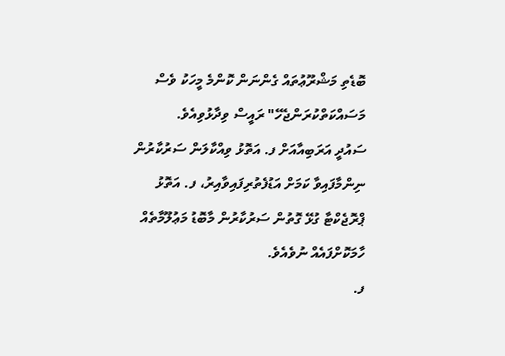ބޮޑެތި މަޝްރޫޢުތައް ގެންނަން ކޮންމެ މީހަކު ވެސް މަސައްކަތްކުރަންޖެހޭ" ރައީސް ވިދާޅުވިއެވެ.
ސައުދީ އަރަބިއާއަށް ފ. އަތޮޅު ވިއްކާލަން ސަރުކާރުން ނިންމާފައިވާ ކަމަށް އަޑުފެތުރިފައިވާއިރު، ފ. އަތޮޅު ޕްރޮޖެކްޓާ ގުޅޭ ގޮތުން ސަރުކާރުން މާބޮޑު މަޢުލޫމާތެއް ހާމަކޮށްފައެއް ނުވެއެވެ.
ފ.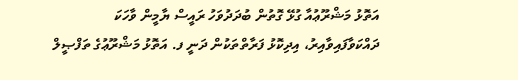އަތޮޅު މަޝްރޫޢުއާ ގުޅޭ ގޮތުން ބުދަދުވަހު ރައީސް ޔާމީން ވާހަކަ ދައްކަވާފައިވާއިރު، އިދިކޮޅު ފަރާތްތަކުން ދަނީ ފ. އަތޮޅު މަޝްރޫޢުގެ ތަފްޞީލް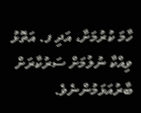ހާމަ ކުރުމަށާ، އަދި ފ. އަތޮޅު ވިއްކާ ނުލުމަށް ސަރުކާރަށް ބާރުއަޅަމުންނެވެ.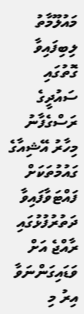މައުލޫމާތު ލިބިފައިވާ ގޮތުގައި ސައުދީގެ ރަސްގެފާނު މިހާރު އޭޝިއާގެ ގައުމުތަކަށް ފައްޓަވާފައިވާ ދަތުރުފުޅުގައި ރާއްޖެ އަށް ވަޑައިގަންނަވާ އިރު މި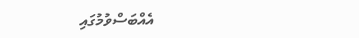އެއްބަސްވުމުގައި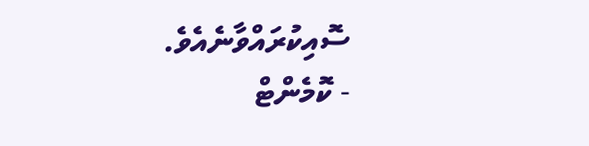ސޮއިކުރައްވާނެއެވެ.
- ކޮމެންޓް